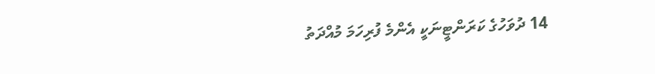14 ދުވަހުގެ ކަރަންޓީނަކީ އެންމެ ފުރިހަމަ މުއްދަތު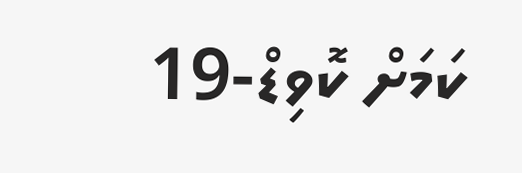ކަމަށް ކޮވިޑް-19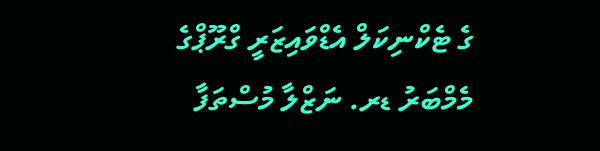ގެ ޓެކްނިކަލް އެޑްވައިޒަރީ ގްރޫޕްގެ މެމްބަރު ޑރ. ނަޒްލާ މުސްތަފާ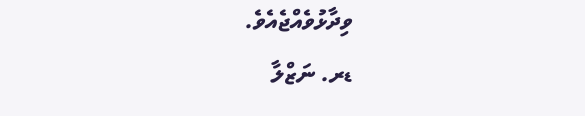ވިދާޅުވެއްޖެއެވެ.
ޑރ. ނަޒްލާ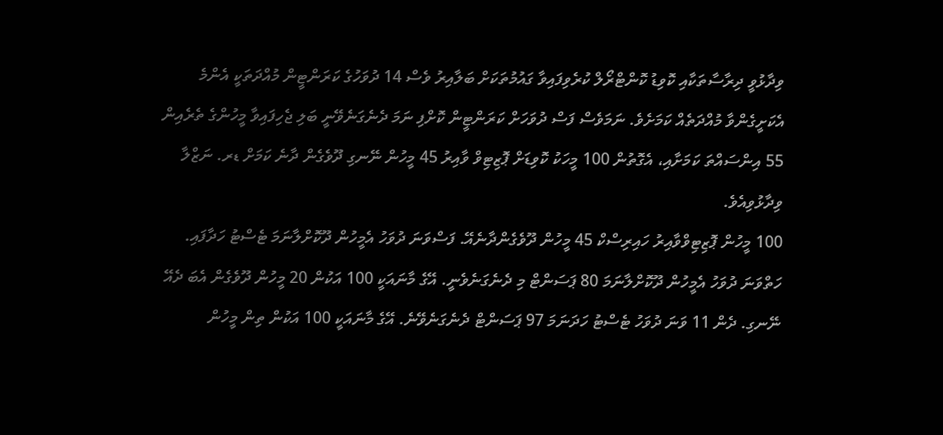ވިދާޅުވީ ދިރާސާތަކާއި ކޮވިޑު ކޮންޓްރޯލް ކުރެވިފައިވާ ގައުމުތަކަށް ބަލާއިރު ވެސް 14 ދުވަހުގެ ކަރަންޓީން މުއްދަތަކީ އެންމެ އެކަށީގެންވާ މުއްދަތެއް ކަމަށެވެ. ނަމަވެސް ފަސް ދުވަހަށް ކަރަންޓީން ކޮށްފި ނަމަ ދެނެގަނެވޭނީ ބަލި ޖެހިފައިވާ މީހުންގެ ތެރެއިން 55 އިންސައްތަ ކަމަށާއި، އެގޮތުން 100 މީހަކު ކޮވިޑަށް ޕޮޒިޓިވް ވާއިރު 45 މީހުން ނޭނގި ދޫވެގެން ދާނެ ކަމަށް ޑރ. ނަޒްލާ ވިދާޅުވިއެވެ.
100 މީހުން ޕޮޒިޓިވްވާއިރު ހައިރިސްކް 45 މީހުން ދޫވެގެންދާނެއޭ. ފަސްވަނަ ދުވަހު އެމީހުން ދޫކޮށްލާނަމަ ޓެސްޓު ހަދާފައި. ހަތްވަނަ ދުވަހު އެމީހުން ދޫކޮށްލާނަމަ 80 ޕަސަންޓް މި ދެނެގަނެވެނީ. އޭގެ މާނައަކީ 100 އަކުން 20 މީހުން ދޫވެގެން އެބަ ދެއޭ ނޭނގި. ދެން 11 ވަނަ ދުވަހު ޓެސްޓު ހަދަނަމަ 97 ޕަސަންޓް ދެނެގަނެވޭނެ. އޭގެ މާނައަކީ 100 އަކުން ތިން މީހުން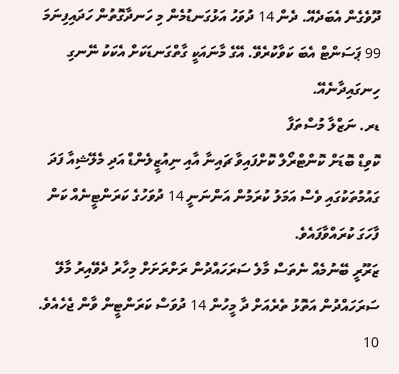ދޫވެގެން އެބަދެއޭ. ދެން 14 ދުވަހު އަޅުގަނޑުމެން މި ހަނދާގޮތުން ހަދައިފިނަމަ 99 ޕަސަންޓް އެބަ ކަވާކުރެވޭ. އޭގެ މާނައަކީ ގާތްގަނޑަކަށް އެކަކު ނޭނގި ހިނގައިދާނެއޭ.
ޑރ. ނަޒްލާ މުސްތަފާ
ކޮވިޑް ބޮޑަށް ކޮންޓްރޯލް ކޮށްފައިވާ ޗައިނާ އާއި ނިއުޒީލެންޑް އަދި މެލޭޝިއާ ފަދަ ގައުމުތަކުގައި ވެސް އަމަލު ކުރަމުން އަންނަނީ 14 ދުވަހުގެ ކަރަންޓީނެއް ކަން ފާހަގަ ކުރައްވާފައެވެ.
ޒަރޫރީ ބޭނުމެއް ނެތަސް މާލެ ސަރަހައްދުން ރަށްރަށަށް މިހާރު ދެވޭއިރު މާލޭ ސަރަހައްދުން އަތޮޅު ތެރެއަށް ދާ މީހުން 14 ދުވަސް ކަރަންޓީން ވާން ޖެހެއެވެ. 10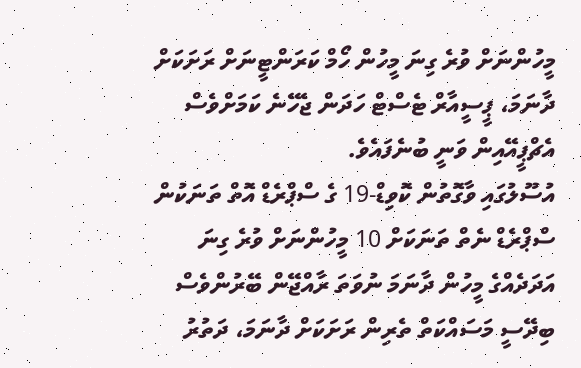މީހުންނަށް ވުރެ ގިނަ މީހުން ހޯމް ކަރަންޓީނަށް ރަށަކަށް ދާނަމަ، ޕީސީއާރް ޓެސްޓް ހަދަން ޖެހޭނެ ކަމަށްވެސް އެޗްޕީއޭއިން ވަނީ ބުނެފައެވެ.
އުސޫލުގައި ވާގޮތުން ކޮވިޑް-19 ގެ ސްޕްރެޑް އޮތް ތަނަކުން ސްޕްރެޑް ނެތް ތަނަކަށް 10 މީހުންނަށް ވުރެ ގިނަ އަދަދެއްގެ މީހުން ދާނަމަ ނުވަތަ ރާއްޖޭން ބޭރުންވެސް ބިދޭސީ މަސައްކަތް ތެރިން ރަށަކަށް ދާނަމަ، ދަތުރު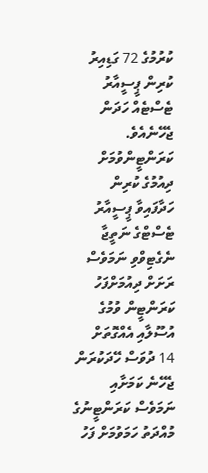ކުރުމުގެ 72 ގަޑިއިރު ކުރިން ޕީސީއާރު ޓެސްޓެއް ހަދަން ޖެހޭނެއެވެ.
ކަރަންޓީންވުމަށް ދިއުމުގެ ކުރިން ހަދާފައިވާ ޕީސީއާރު ޓެސްޓްގެ ނަތީޖާ ނެގެޓިވްވި ނަމަވެސް ރަށަށް ދިއުމަށްފަހު ކަރަންޓީން ވުމުގެ އުސޫލާއި އެއްގޮތަށް 14 ދުވަސް ހޭދަކުރަން ޖެހޭނެ ކަމަށާއި ނަމަވެސް ކަރަންޓީނުގެ މުއްދަތު ހަމަވުމަށް ފަހު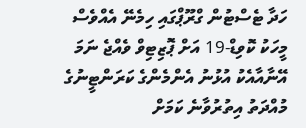ހަދާ ޓެސްޓުން ގްރޫޕްގައި ހިމެނޭ އެއްވެސް މީހަކު ކޮވިޑް-19 އަށް ޕޮޒިޓިވް ވެއްޖެ ނަމަ އޭނާއާއެކު އުޅުނު އެންމެންގެ ކަރަންޓީނުގެ މުއްދަތު އިތުރުވާނެ ކަމަށް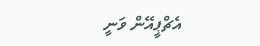އެޗްޕީއޭން ވަނީ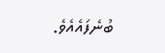ބުނެފައެއެވެ.